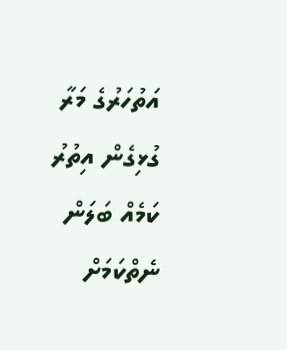އަތުހަރުގެ މަރާ ގުޅިގެން އިތުރު ކަމެއް ބަލަން ނެތްކަމަށް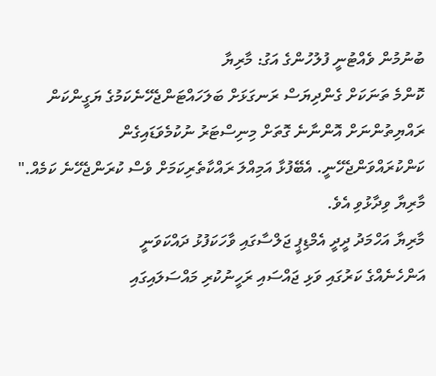ބުނުމުން ވެއްޓުނީ ފުލުހުންގެ އަގު: މާރިޔާ
ކޮންމެ ތަނަކަށް ގެންދިޔަސް ރަނގަޅަށް ބަލަހައްޓަންޖެހޭނެކަމުގެ ޔަގީންކަން ރައްޔިތުންނަށް އޮންނާނެ ގޮތަށް މިނިސްޓަރު ނުކުމެވަޑައިގެން ކަންކުރައްވަންޖެހޭނީ. އެބޭފުޅާ އަމިއްލަ ރައްކާތެރިކަމަށް ވެސް ކުރަންޖެހޭނެ ކަމެއް." މާރިޔާ ވިދާޅުވި އެވެ.
މާރިޔާ އަހްމަދު ދީދީ އެމްޑިޕީ ޖަލްސާގައި ވާހަކަފުޅު ދައްކަވަނީ
އަންހެނެއްގެ ކަރުގައި ވަޅި ޖައްސައި ރަހީނުކުރި މައްސަލައިގައި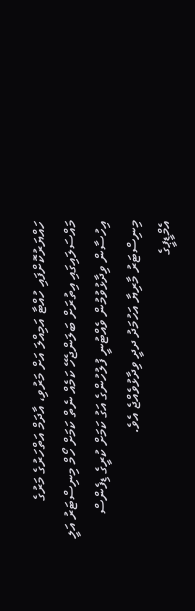ހައްޔަރުކޮށްފައި ހުއްޓާ އަމިއްލަ އަށް މަރުވި، އާދަމް އަތްހަރުގެ މަރުގެ މައްސަލައިގައި އިތުރަށް ބަލަންޖެހޭ ކަމެއް ނެތް ކަމަށް ހޯމް މިނިސްޓަރު އަލީ އިހުސާން ވިދާޅުވުމުން ވެއްޓުނީ ފުލުހުންގެ އަގު ކަމަށް ކުރީގެ ޑިފެންސް މިނިސްޓަރު މާރިޔާ އަހުމަދު ދދީ ވިދާޅުވެއްޖެ އެވެ.
އެމްޑީޕީގެ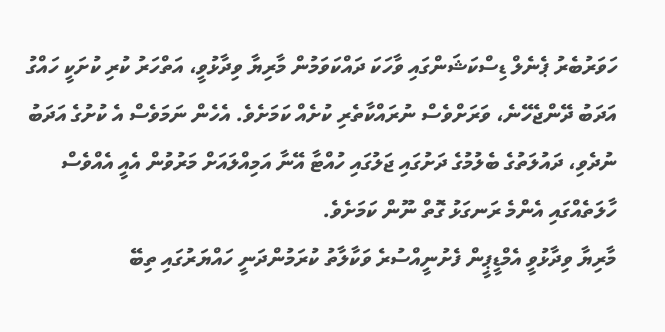ހަވަރުބެރު ޕެނެލް ޑިސްކަޝަންގައި ވާހަކަ ދައްކަވަމުން މާރިޔާ ވިދާޅުވީ، އަތްހަރު ކުރި ކުށަކީ ހައްގު އަދަބު ދޭންޖެހޭނެ، ވަރަށްވެސް ނުރައްކާތެރި ކުށެއް ކަމަށެވެ. އެހެން ނަމަވެސް އެ ކުށުގެ އަދަބު ނުދެވި، ދައުލަތުގެ ބެލުމުގެ ދަށުގައި ޖަލުގައި ހުއްޓާ އޭނާ އަމިއްލައަށް މަރުވުން އެއީ އެއްވެސް ހާލަތެއްގައި އެންމެ ރަނގަޅު ގޮތް ނޫން ކަމަށެވެ.
މާރިޔާ ވިދާޅުވީ އެމްޑީޕީން ފެށުނީއްސުރެ ވަކާލާތު ކުރަމުންދަނީ ހައްޔަރުގައި ތިބޭ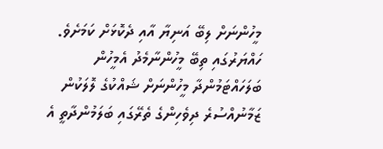މީހުންނަށް ލިބޭ އަނިޔާ އާއި ދެކޮޅަށް ކަމަށެވެ. ހައްޔަރުގައި ތިބޭ މީހުންނާމެދު އެމީހުން ބަލަހައްޓަމުންދާ މީހުންނަށް ޝައްކުގެ ލޮލަކުން ޒަމާނުއްސުރެ ދިވެހިންގެ ތެރޭގައި ބަލަމުންދާތީ އެ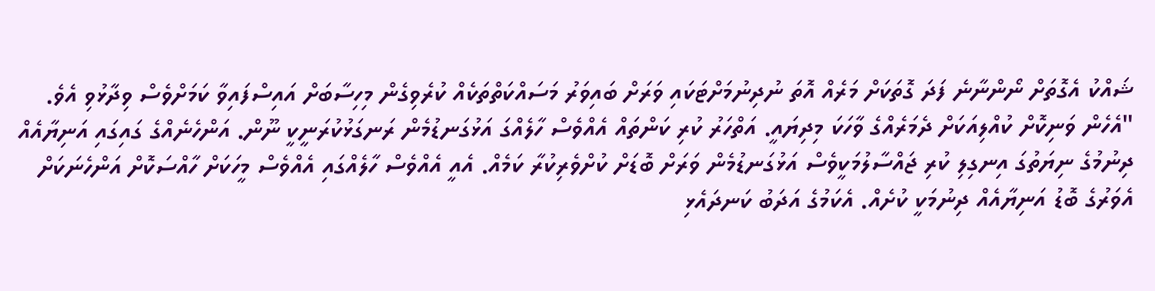ޝައްކު އެގޮތަށް ނޯންނާނެ ފަދަ ގޮތަކަށް މަރެއް އޮތަ ނުދިނުމަށްޓަކައި ވަރަށް ބައިވަރު މަސައްކަތްތަކެއް ކުރެވިގެން މިހިސާބަށް އައިސްފައިވާ ކަމަށްވެސް ވިދާޅުވި އެވެ.
"އެހެން ވަނިކޮށް ކުއްލިއަކަށް ދެމަރެއްގެ ވާހަކަ މިދިޔައީ. އަތްހަރު ކުރި ކަންތައް އެއްވެސް ހާލެއްގަ އަޅުގަނޑުމެން ރަނގަޅުކުރަނީކީ ނޫން. އަންހެނެއްގެ ގައިގައި އަނިޔާއެއް ދިނުމުގެ ނިޔަތުގަ އިނގިލި ކުރި ޖައްސާލުމަކީވެސް އަޅުގަނޑުމެން ވަރަށް ބޮޑަށް ކުށްވެރިކުރާ ކަމެއް. އެއީ އެއްވެސް ހާލެއްގައި އެއްވެސް މީހަކަށް ހާއްސަކޮށް އަންހެނަކަށް އެވަރުގެ ބޮޑު އަނިޔާއެއް ދިނުމަކީ ކުށެއް. އެކަމުގެ އަދަބު ކަނދައެޅި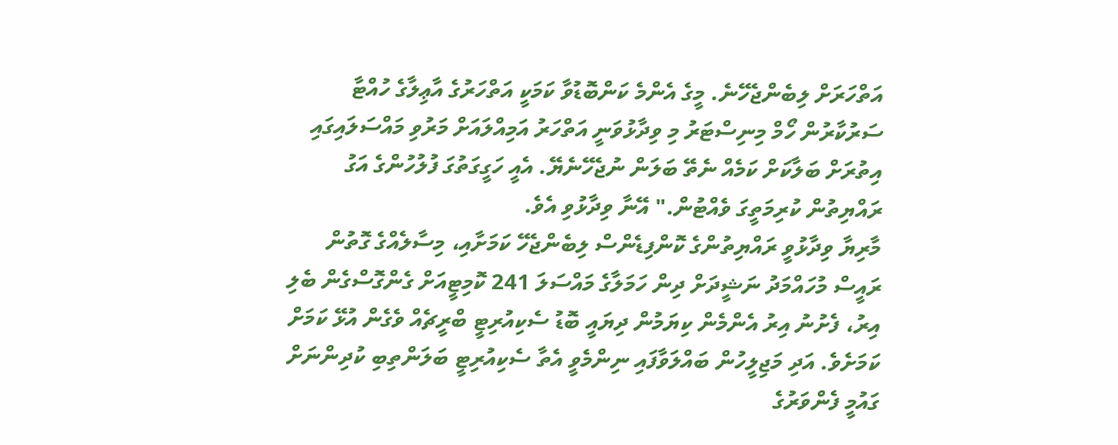އަތްހަރަށް ލިބެންޖެހޭނެ. މީގެ އެންމެ ކަންބޮޑުވާ ކަމަކީ އަތްހަރުގެ އާޢިލާގެ ހުއްޓާ ސަރުކާރުން ހޯމް މިނިސްޓަރު މި ވިދާޅުވަނީ އަތްހަރު އަމިއްލައަށް މަރުވި މައްސަލައިގައި އިތުރަށް ބަލާކަށް ކަމެއް ނެތޭ ބަލަން ނުޖެހޭނެޔޭ. އެއީ ހަގީގަތުގަ ފުލުހުންގެ އަގު ރައްޔިތުން ކުރިމަތީގަ ވެއްޓުން." އޭނާ ވިދާޅުވި އެވެ.
މާރިޔާ ވިދާޅުވީ ރައްޔިތުންގެ ކޮންފިޑެންސް ލިބެންޖެހޭ ކަމަށާއި، މިސާލެއްގެ ގޮތުން ރައީސް މުހައްމަދު ނަޝީދަށް ދިން ހަމަލާގެ މައްސަލަ 241 ކޮމިޓީއަށް ގެންގޮސްގެން ބެލި އިރު، ފެށުނު އިރު އެންމެން ކިޔަމުން ދިޔައީ ބޮޑު ސެކިއުރިޓީ ބްރީޗެއް ވެގެން އުޅޭ ކަމަށް ކަމަށެވެ. އަދި މަޖިލީހުން ބައްލަވާފައި ނިންމެވީ އެތާ ސެކިއުރިޓީ ބަލަންތިބި ކުދިންނަށް ގައުމީ ފެންވަރުގެ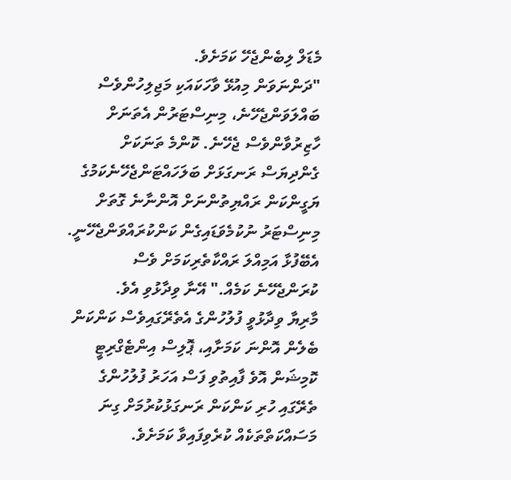މެޑަލް ލިބެންޖެހޭ ކަމަށެވެ.
"ދަންނަވަން މިއުޅޭ ވާހަކައަކި މަޖިލިހުންވެސް ބައްލަވަންޖެހޭނެ، މިނިސްޓަރުން އެތަނަށް ހާޒިރުވާންވެސް ޖެހޭނެ. ކޮންމެ ތަނަކަށް ގެންދިޔަސް ރަނގަޅަށް ބަލަހައްޓަންޖެހޭނެކަމުގެ ޔަގީންކަން ރައްޔިތުންނަށް އޮންނާނެ ގޮތަށް މިނިސްޓަރު ނުކުމެވަޑައިގެން ކަންކުރައްވަންޖެހޭނީ. އެބޭފުޅާ އަމިއްލަ ރައްކާތެރިކަމަށް ވެސް ކުރަންޖެހޭނެ ކަމެއް." އޭނާ ވިދާޅުވި އެވެ.
މާރިޔާ ވިދާޅުވީ ފުލުހުންގެ އެތެރޭގައިވެސް ކަންކަން ބެލެން އޮންނަ ކަމަށާއި، ޕޮލިސް އިންޓެގްރިޓީ ކޮމިޝަން އޮވެ ފާއިތުވި ފަސް އަހަރު ފުލުހުންގެ ތެރޭގައި ހުރި ކަންކަން ރަނގަޅުކުރުމަށް ގިނަ މަސައްކަތްތަކެއް ކުރެވިފައިވާ ކަމަށެވެ.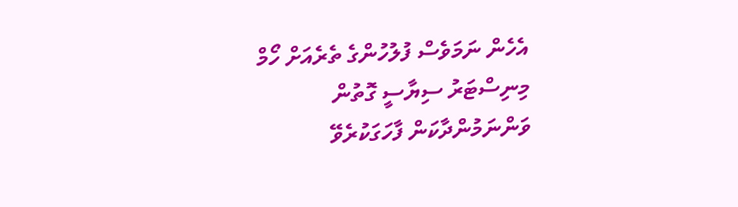އެހެން ނަމަވެސް ފުލުހުންގެ ތެރެއަށް ހޯމް މިނިސްޓަރު ސިޔާސީ ގޮތުން ވަންނަމުންދާކަން ފާހަގަކުރެވޭ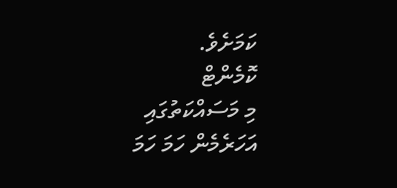ކަމަށެވެ.
ކޮމެންޓް
މި މަސައްކަތުގައި އަހަރެމެން ހަމަ ހަމަ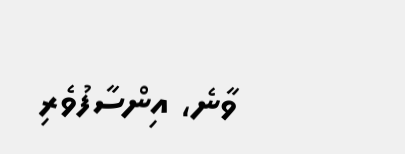ވާނެ، އިންސާފުވެރި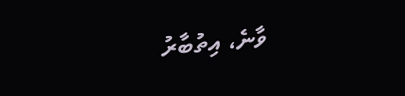ވާނެ، އިތުބާރު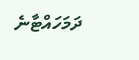ދަމަހައްޓާނެ